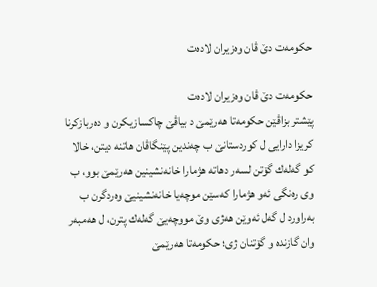حكومه‌ت دێ ڤان وه‌زیران لاده‌ت

حكومه‌ت دێ ڤان وه‌زیران لاده‌ت
پێشتر بزاڤێن حكومه‌تا هه‌رێمێ د بیاڤێ چاكسازیكرن و ده‌ربازكرنا كریزا دارایی ل كوردستانێ‌ ب چه‌ندین پێنگاڤان هاتنه‌ دیتن، خالا كو گه‌له‌ك گۆتن لسه‌ر دهاته‌ هژمارا خانه‌نشینین هه‌رێمێ بوو، ب وى ره‌نگى ئه‌و هژمارا كه‌سێن موچه‌یا خانه‌نشینیێ وه‌ردگرن ب به‌راورد ل گه‌ل ئه‌وێن هه‌ژى وێ مووچه‌یێ گه‌له‌ك پترن، ل هه‌مبه‌ر وان گازنده‌ و گۆتنان ژى؛ حكومه‌تا هه‌رێمێ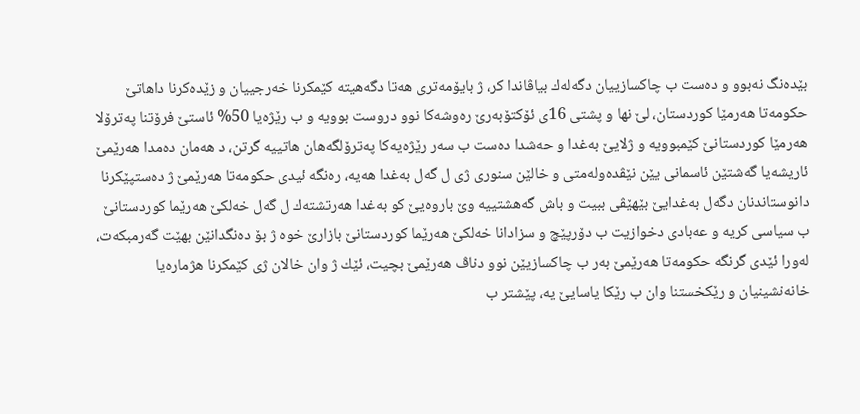بێده‌نگ نه‌بوو و ده‌ست ب چاكسازییان دگه‌له‌ك بیاڤاندا كر، ژ بایۆمه‌ترى هه‌تا دگه‌هیته‌ كێمكرنا خه‌رجییان و زێده‌كرنا داهاتێ حكومه‌تا هه‌رمێا كوردستان، لێ نها و پشتى 16ى ئۆكتۆبه‌رێ ره‌وشه‌كا نوو دروست بوویه‌ و ب رێژه‌یا 50% ئاستێ فرۆتنا په‌ترۆلا هه‌رمێا كوردستانێ كێمبوویه‌ و ژلایێ به‌غدا و حه‌شدا ده‌ست ب سه‌ر رێژه‌یه‌كا په‌ترۆلگه‌هان هاتییه‌ گرتن، د هه‌مان ده‌مدا هه‌رێمێ ئاریشه‌یا گه‌شتێن ئاسمانى یێن نێڤده‌وله‌متى و خالێن سنورى ژى ل گه‌ل به‌غدا هه‌یه‌، ره‌نگه‌ ئیدى حكومه‌تا هه‌رێمێ ژ ده‌ستپێكرنا دانوستاندنان دگه‌ل به‌غدایێ بێهێڤی ببیت و باش گه‌هشتییه‌ وێ باروه‌یێ كو به‌غدا هه‌رتشته‌ك ل گه‌ل خه‌لكێ هه‌رێما كوردستانێ ب سیاسى كریه‌ و عه‌بادى دخوازیت ب دۆرپێچ و سزادانا خه‌لكێ هه‌رێما كوردستانێ بازارێ خوه‌ ژ بۆ ده‌نگدانێن بهێت گه‌رمبكه‌ت، له‌ورا ئێدى گرنگه‌ حكومه‌تا هه‌رێمێ به‌ر ب چاكسازیێن نوو دناڤ هه‌رێمێ بچیت، ئێك ژ وان خالان ژى كێمكرنا هژماره‌یا خانه‌‌نشینیان و رێكخستنا وان ب رێكا یاسایێ یه‌، پێشتر ب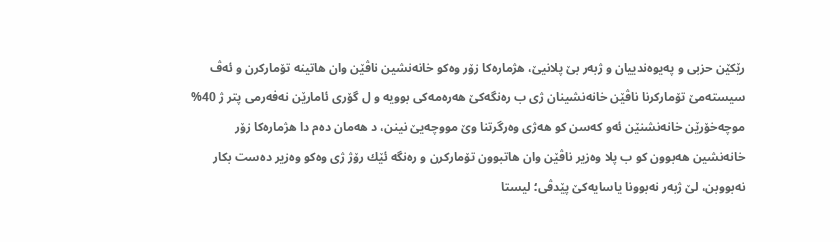رێكێن حزبى و په‌یوه‌ندییان و ژبه‌ر بێ پلانیێ، هژماره‌كا زۆر وه‌كو خانه‌نشین ناڤێن وان هاتینه‌ تۆماركرن و ئه‌ڤ سیسته‌مێ تۆماركرنا ناڤێن خانه‌نشینان ژى ب ره‌نگه‌كێ هه‌ره‌مه‌كى بوویه‌ و ل گۆرى ئامارێن نه‌فه‌رمى پتر ژ 40% موچه‌خۆرێن خانه‌نشنێن ئه‌و كه‌سن كو هه‌ژی وه‌رگرتنا وێ مووچه‌یێ نینن، د هه‌مان ده‌م دا هژماره‌كا زۆر خانه‌نشین هه‌بوون كو ب پلا وه‌زیر ناڤێن وان هاتبوون تۆماركرن و ره‌نگه‌ ئێك رۆژ ژى وه‌كو وه‌زیر ده‌ست بكار نه‌بووبن، لێ ژبه‌ر نه‌بوونا یاسایه‌كێ پێدڤى؛ لیستا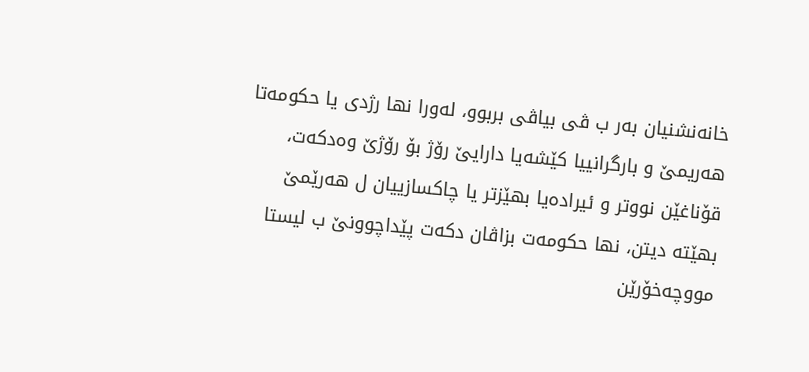خانه‌نشنیان به‌ر ب ڤى بیاڤى بربوو، له‌ورا نها رژدی یا حكومه‌تا هه‌ریمێ و بارگرانییا كێشه‌یا دارایێ رۆژ بۆ رۆژێ وه‌دكه‌ت، قۆناغێن نووتر و ئیراده‌یا بهێزتر یا چاكسازییان ل هه‌رێمێ بهێته‌ دیتن، نها حكومه‌ت بزاڤان دكه‌ت پێداچوونێ ب لیستا مووچه‌خۆرێن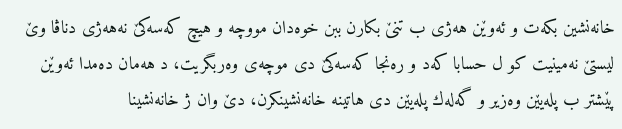خانه‌نشین بكه‌ت و ئه‌وێن هه‌ژى ب تنێ بكارن ببن خوه‌دان مووچه‌ و هیچ كه‌سه‌كێ نه‌هه‌ژى دناڤا وێ لیستێ نه‌مینیت كو ل حسابا كه‌د و ره‌نجا كه‌سه‌كێ دى موچه‌ى وه‌ربگریت، د هه‌مان ده‌مدا ئه‌وێن پێشتر ب پله‌یێن وه‌زیر و گه‌له‌ك پله‌یێن دى هاتینه‌ خانه‌نشینكرن، دێ وان ژ خانه‌نشینا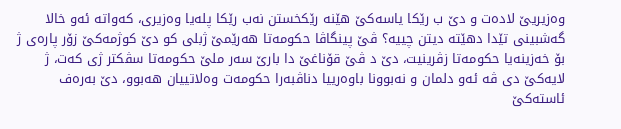وه‌زیریێ لاده‌ت و دێ ب رێكا یاسه‌كێ هێنه‌ رێكخستن نه‌ب رێكا پله‌یا وه‌زیری، كه‌واته‌ ئه‌و خالا گه‌شبینى تێدا دهێته‌ دیتن چییه‌؟ ڤێ پینگاڤا حكومه‌تا هه‌رێمێ ژبلى كو دێ كوژمه‌كێ زۆر پاره‌ى ژ بۆ خه‌زینه‌یا حكومه‌تا زڤرینیت، دێ د ڤێ قۆناغێ دا بارێ سه‌ر ملێ حكومه‌تا سڤكتر ژى كه‌ت، ژ لایه‌كێ دى ڤه‌ ئه‌و دلمان و نه‌بوونا باوه‌رییا دناڤبه‌را حكومه‌ت وه‌لاتییان هه‌بوو، دێ به‌ره‌ف ئاسته‌كێ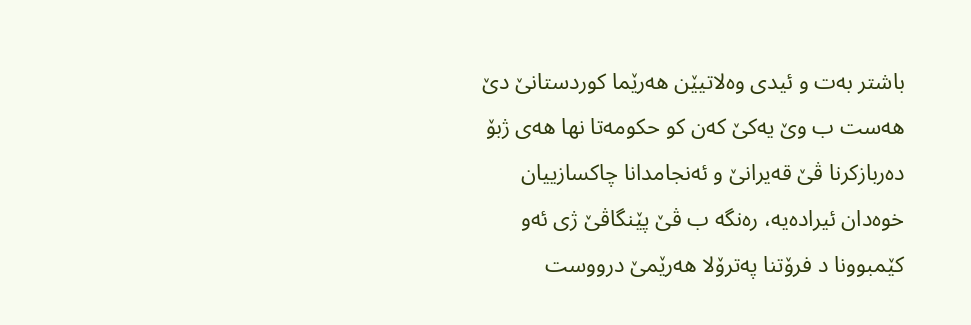باشتر به‌ت و ئیدى وه‌لاتیێن هه‌رێما كوردستانێ دێ هه‌ست ب وێ یه‌كێ كه‌ن كو حكومه‌تا نها هه‌ى ژبۆ ده‌ربازكرنا ڤێ قه‌یرانێ و ئه‌نجامدانا چاكسازییان خوه‌دان ئیراده‌یه‌، ره‌نگه‌ ب ڤێ پێنگاڤێ ژى ئه‌و كێمبوونا د فرۆتنا په‌ترۆلا هه‌رێمێ درووست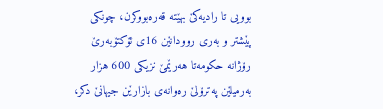بوویى تا رادیه‌كێ بهێته‌ قه‌ره‌بووكرن، چونكى پێشتر و به‌رى روودانێن 16ى ئۆكتۆبه‌رێ رۆژانه‌ حكومه‌تا هه‌رێمێ نزیكى 600 هزار به‌رمیلێن په‌ترۆلێ ره‌وانه‌ى بازارێن جیهانێ دكر،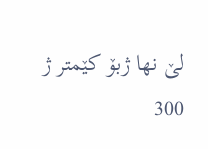لێ نها ژبۆ كێمتر ژ 300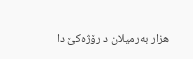هزار به‌رمیلان د رۆژه‌كێ دا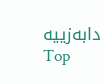دابه‌زییه‌
Top